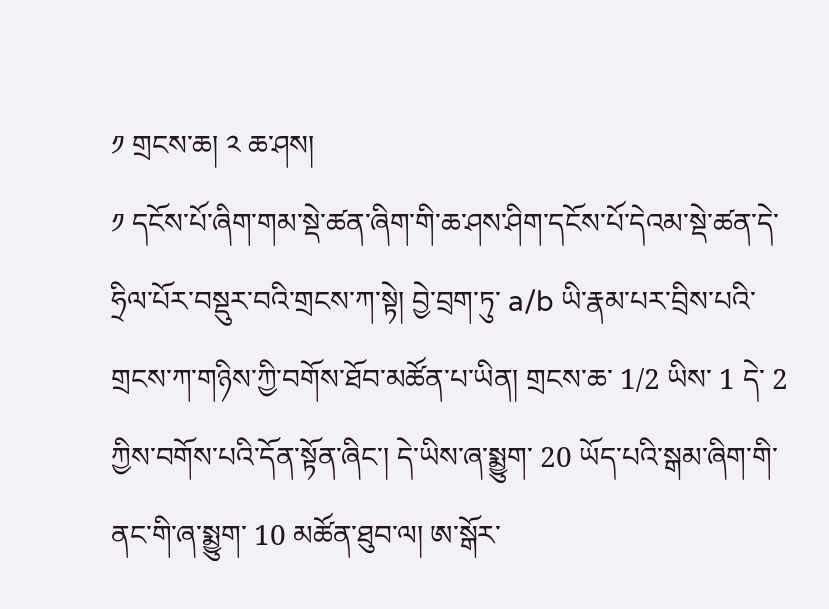༡ གྲངས་ཆ། ༢ ཆ་ཤས།
༡ དངོས་པོ་ཞིག་གམ་སྡེ་ཚན་ཞིག་གི་ཆ་ཤས་ཤིག་དངོས་པོ་དེའམ་སྡེ་ཚན་དེ་ཧྲིལ་པོར་བསྡུར་བའི་གྲངས་ཀ་སྟེ། བྱེ་བྲག་ཏུ་ a/b ཡི་རྣམ་པར་བྲིས་པའི་གྲངས་ཀ་གཉིས་ཀྱི་བགོས་ཐོབ་མཚོན་པ་ཡིན། གྲངས་ཆ་ 1/2 ཡིས་ 1 དེ་ 2 ཀྱིས་བགོས་པའི་དོན་སྟོན་ཞིང་། དེ་ཡིས་ཞ་སྨྱུག་ 20 ཡོད་པའི་སྒམ་ཞིག་གི་ནང་གི་ཞ་སྨྱུག་ 10 མཚོན་ཐུབ་ལ། ཨ་སྒོར་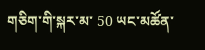གཅིག་གི་སྐར་མ་ 50 ཡང་མཚོན་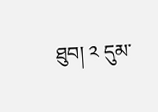ཐུབ། ༢ དུམ་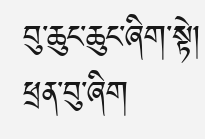བུ་ཆུང་ཆུང་ཞིག་སྟེ། ཕྲན་བུ་ཞིག